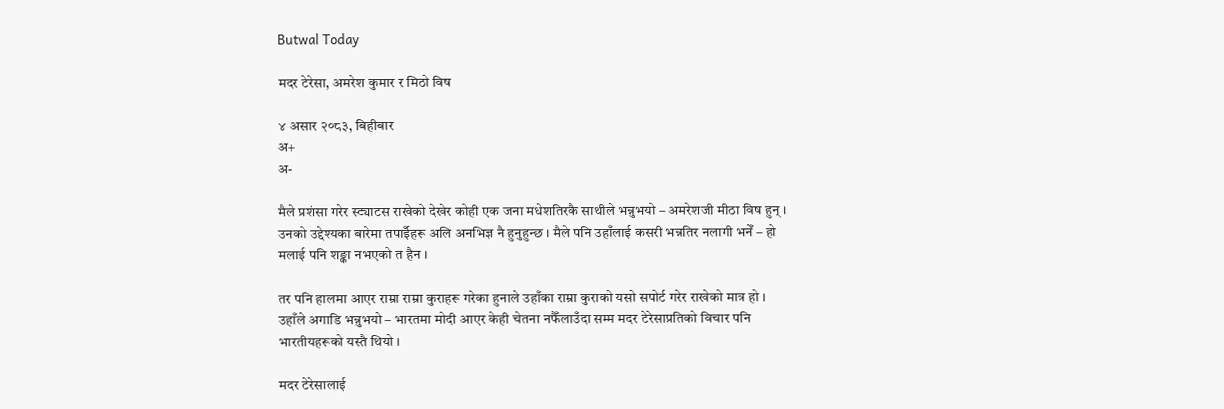Butwal Today

मदर टेरेसा, अमरेश कुमार र मिठो विष

४ असार २०८३, बिहीबार
अ+
अ-

मैले प्रशंसा गरेर स्ट्याटस राखेको देखेर कोही एक जना मधेशतिरकै साथीले भन्नुभयो – अमरेशजी मीठा विष हुन् । उनको उद्देश्यका बारेमा तपाईँहरू अलि अनभिज्ञ नै हुनुहुन्छ । मैले पनि उहाँलाई कसरी भन्नतिर नलागी भनेँ – हो मलाई पनि शङ्का नभएको त हैन ।

तर पनि हालमा आएर राम्रा राम्रा कुराहरू गरेका हुनाले उहाँका राम्रा कुराको यसो सपोर्ट गरेर राखेको मात्र हो । उहाँले अगाडि भन्नुभयो – भारतमा मोदी आएर केही चेतना नफैँलाउँदा सम्म मदर टेरेसाप्रतिको विचार पनि भारतीयहरूको यस्तै थियो ।

मदर टेरेसालाई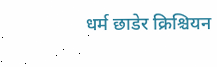धर्म छाडेर क्रिश्चियन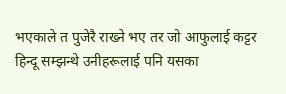भएकाले त पुजेरै राख्ने भए तर जो आफुलाई कट्टर हिन्दू सम्झन्थे उनीहरूलाई पनि यसका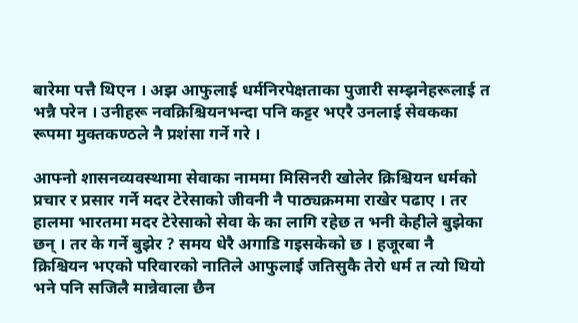बारेमा पत्तै थिएन । अझ आफुलाई धर्मनिरपेक्षताका पुजारी सम्झनेहरूलाई त भन्नै परेन । उनीहरू नवक्रिश्चियनभन्दा पनि कट्टर भएरै उनलाई सेवकका रूपमा मुक्तकण्ठले नै प्रशंसा गर्ने गरे ।

आफ्नो शासनव्यवस्थामा सेवाका नाममा मिसिनरी खोलेर क्रिश्चियन धर्मको प्रचार र प्रसार गर्ने मदर टेरेसाको जीवनी नै पाठ्यक्रममा राखेर पढाए । तर हालमा भारतमा मदर टेरेसाको सेवा के का लागि रहेछ त भनी केहीले बुझेका छन् । तर के गर्ने बुझेर ? समय धेरै अगाडि गइसकेको छ । हजूरबा नै क्रिश्चियन भएको परिवारको नातिले आफुलाई जतिसुकै तेरो धर्म त त्यो थियो भने पनि सजिलै मान्नेवाला छैन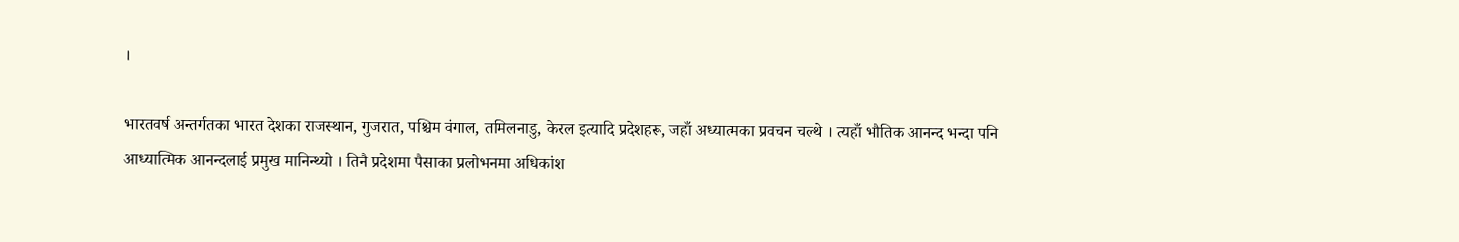।

भारतवर्ष अन्तर्गतका भारत देशका राजस्थान, गुजरात, पश्चिम वंगाल, तमिलनाडु, केरल इत्यादि प्रदेशहरू, जहाँ अध्यात्मका प्रवचन चल्थे । त्यहाँ भौतिक आनन्द भन्दा पनि आध्यात्मिक आनन्दलाई प्रमुख मानिन्थ्यो । तिनै प्रदेशमा पैसाका प्रलोभनमा अधिकांश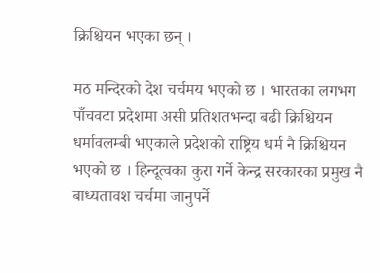क्रिश्चियन भएका छन् ।

मठ मन्दिरको देश चर्चमय भएको छ । भारतका लगभग पाँचवटा प्रदेशमा असी प्रतिशतभन्दा बढी क्रिश्चियन धर्मावलम्बी भएकाले प्रदेशको राष्ट्रिय धर्म नै क्रिश्चियन भएको छ । हिन्दूत्वका कुरा गर्ने केन्द्र सरकारका प्रमुख नै बाध्यतावश चर्चमा जानुपर्ने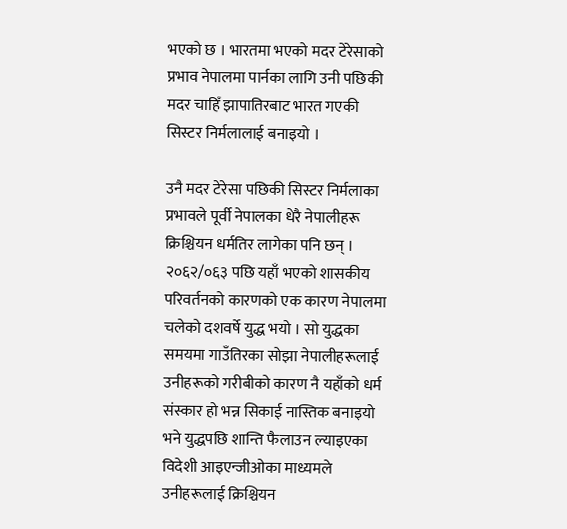भएको छ । भारतमा भएको मदर टेरेसाको प्रभाव नेपालमा पार्नका लागि उनी पछिकी मदर चाहिँ झापातिरबाट भारत गएकी सिस्टर निर्मलालाई बनाइयो ।

उनै मदर टेरेसा पछिकी सिस्टर निर्मलाका प्रभावले पूर्वी नेपालका धेरै नेपालीहरू क्रिश्चियन धर्मतिर लागेका पनि छन् । २०६२/०६३ पछि यहाँ भएको शासकीय परिवर्तनको कारणको एक कारण नेपालमा चलेको दशवर्षे युद्ध भयो । सो युद्धका समयमा गाउँतिरका सोझा नेपालीहरूलाई उनीहरूको गरीबीको कारण नै यहाँको धर्म संस्कार हो भन्न सिकाई नास्तिक बनाइयो भने युद्धपछि शान्ति फैलाउन ल्याइएका विदेशी आइएन्जीओका माध्यमले उनीहरूलाई क्रिश्चियन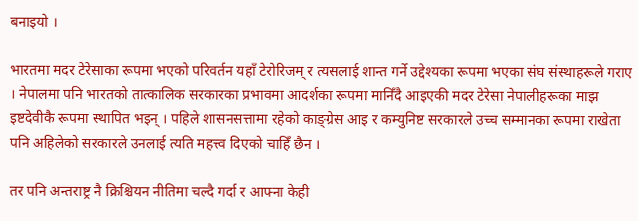बनाइयो ।

भारतमा मदर टेरेसाका रूपमा भएको परिवर्तन यहाँ टेरोरिजम् र त्यसलाई शान्त गर्ने उद्देश्यका रूपमा भएका संघ संस्थाहरूले गराए । नेपालमा पनि भारतको तात्कालिक सरकारका प्रभावमा आदर्शका रूपमा मानिँदै आइएकी मदर टेरेसा नेपालीहरूका माझ इष्टदेवीकै रूपमा स्थापित भइन् । पहिले शासनसत्तामा रहेको काङ्ग्रेस आइ र कम्युनिष्ट सरकारले उच्च सम्मानका रूपमा राखेता पनि अहिलेको सरकारले उनलाई त्यति महत्त्व दिएको चाहिँ छैन ।

तर पनि अन्तराष्ट्र नै क्रिश्चियन नीतिमा चल्दै गर्दा र आफ्ना केही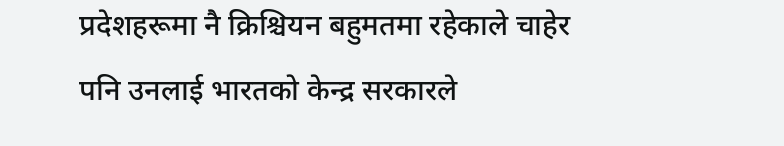प्रदेशहरूमा नै क्रिश्चियन बहुमतमा रहेकाले चाहेर पनि उनलाई भारतको केन्द्र सरकारले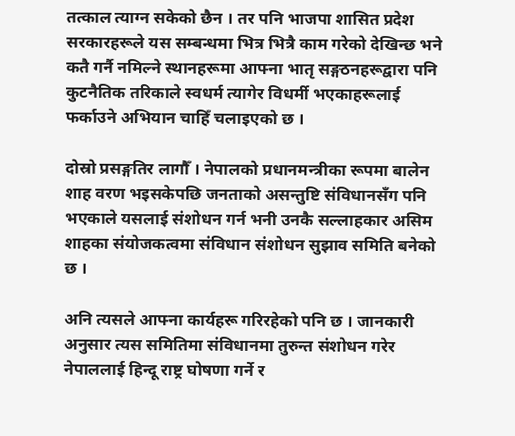तत्काल त्याग्न सकेको छैन । तर पनि भाजपा शासित प्रदेश सरकारहरूले यस सम्बन्धमा भित्र भित्रै काम गरेको देखिन्छ भने कतै गर्नै नमिल्ने स्थानहरूमा आफ्ना भातृ सङ्गठनहरूद्वारा पनि कुटनैतिक तरिकाले स्वधर्म त्यागेर विधर्मी भएकाहरूलाई फर्काउने अभियान चाहिँ चलाइएको छ ।

दोस्रो प्रसङ्गतिर लागौँ । नेपालको प्रधानमन्त्रीका रूपमा बालेन शाह वरण भइसकेपछि जनताको असन्तुष्टि संविधानसँग पनि भएकाले यसलाई संशोधन गर्न भनी उनकै सल्लाहकार असिम शाहका संयोजकत्वमा संविधान संशोधन सुझाव समिति बनेको छ ।

अनि त्यसले आफ्ना कार्यहरू गरिरहेको पनि छ । जानकारी अनुसार त्यस समितिमा संविधानमा तुरुन्त संशोधन गरेर नेपाललाई हिन्दू राष्ट्र घोषणा गर्ने र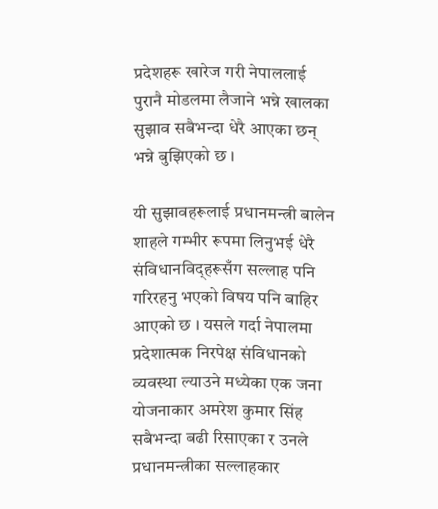प्रदेशहरू खारेज गरी नेपाललाई पुरानै मोडलमा लैजाने भन्ने खालका सुझाव सबैभन्दा धेरै आएका छन् भन्ने बुझिएको छ ।

यी सुझावहरूलाई प्रधानमन्त्री बालेन शाहले गम्भीर रूपमा लिनुभई धेरै संविधानविद्हरूसँग सल्लाह पनि गरिरहनु भएको विषय पनि बाहिर आएको छ । यसले गर्दा नेपालमा प्रदेशात्मक निरपेक्ष संविधानको व्यवस्था ल्याउने मध्येका एक जना योजनाकार अमरेश कुमार सिंह सबैभन्दा बढी रिसाएका र उनले प्रधानमन्त्रीका सल्लाहकार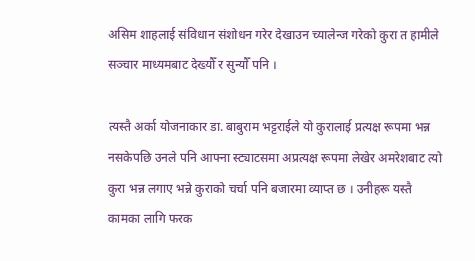असिम शाहलाई संविधान संशोधन गरेर देखाउन च्यालेन्ज गरेको कुरा त हामीले सञ्चार माध्यमबाट देख्यौँ र सुन्यौँ पनि ।

त्यस्तै अर्का योजनाकार डा. बाबुराम भट्टराईले यो कुरालाई प्रत्यक्ष रूपमा भन्न नसकेपछि उनले पनि आफ्ना स्ट्याटसमा अप्रत्यक्ष रूपमा लेखेर अमरेशबाट त्यो कुरा भन्न लगाए भन्ने कुराको चर्चा पनि बजारमा व्याप्त छ । उनीहरू यस्तै कामका लागि फरक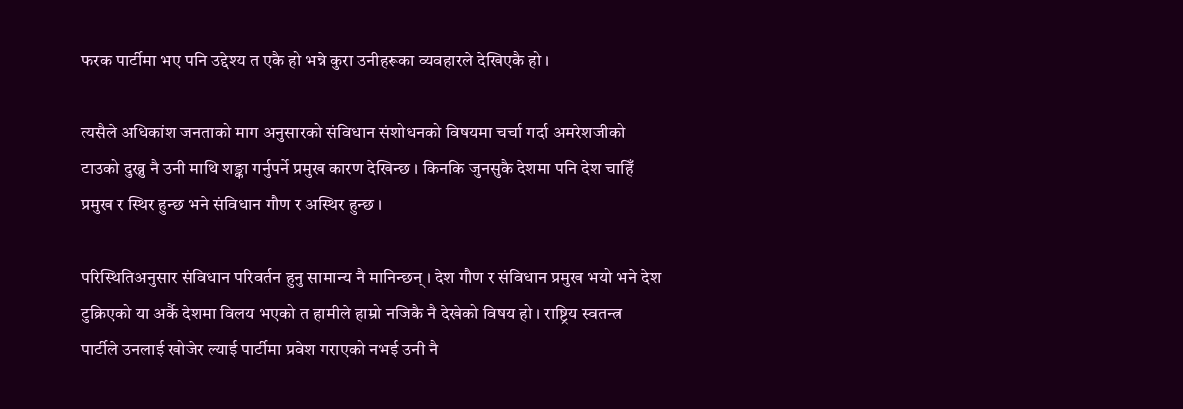फरक पार्टीमा भए पनि उद्देश्य त एकै हो भन्ने कुरा उनीहरूका व्यवहारले देखिएकै हो ।

त्यसैले अधिकांश जनताको माग अनुसारको संविधान संशोधनको विषयमा चर्चा गर्दा अमरेशजीको टाउको दुख्नु नै उनी माथि शङ्का गर्नुपर्ने प्रमुख कारण देखिन्छ । किनकि जुनसुकै देशमा पनि देश चाहिँ प्रमुख र स्थिर हुन्छ भने संविधान गौण र अस्थिर हुन्छ ।

परिस्थितिअनुसार संविधान परिवर्तन हुनु सामान्य नै मानिन्छन् । देश गौण र संविधान प्रमुख भयो भने देश टुक्रिएको या अर्कै देशमा विलय भएको त हामीले हाम्रो नजिकै नै देखेको विषय हो । राष्ट्रिय स्वतन्त्र पार्टीले उनलाई खोजेर ल्याई पार्टीमा प्रवेश गराएको नभई उनी नै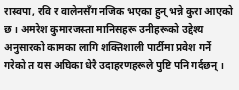रास्वपा, रवि र वालेनसँग नजिक भएका हुन् भन्ने कुरा आएको छ । अमरेश कुमारजस्ता मानिसहरू उनीहरूको उद्देश्य अनुसारको कामका लागि शक्तिशाली पार्टीमा प्रवेश गर्ने गरेको त यस अघिका धेरै उदाहरणहरूले पुष्टि पनि गर्दछन् ।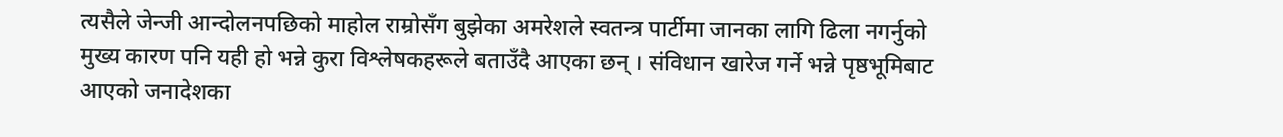त्यसैले जेन्जी आन्दोलनपछिको माहोल राम्रोसँग बुझेका अमरेशले स्वतन्त्र पार्टीमा जानका लागि ढिला नगर्नुको मुख्य कारण पनि यही हो भन्ने कुरा विश्लेषकहरूले बताउँदै आएका छन् । संविधान खारेज गर्ने भन्ने पृष्ठभूमिबाट आएको जनादेशका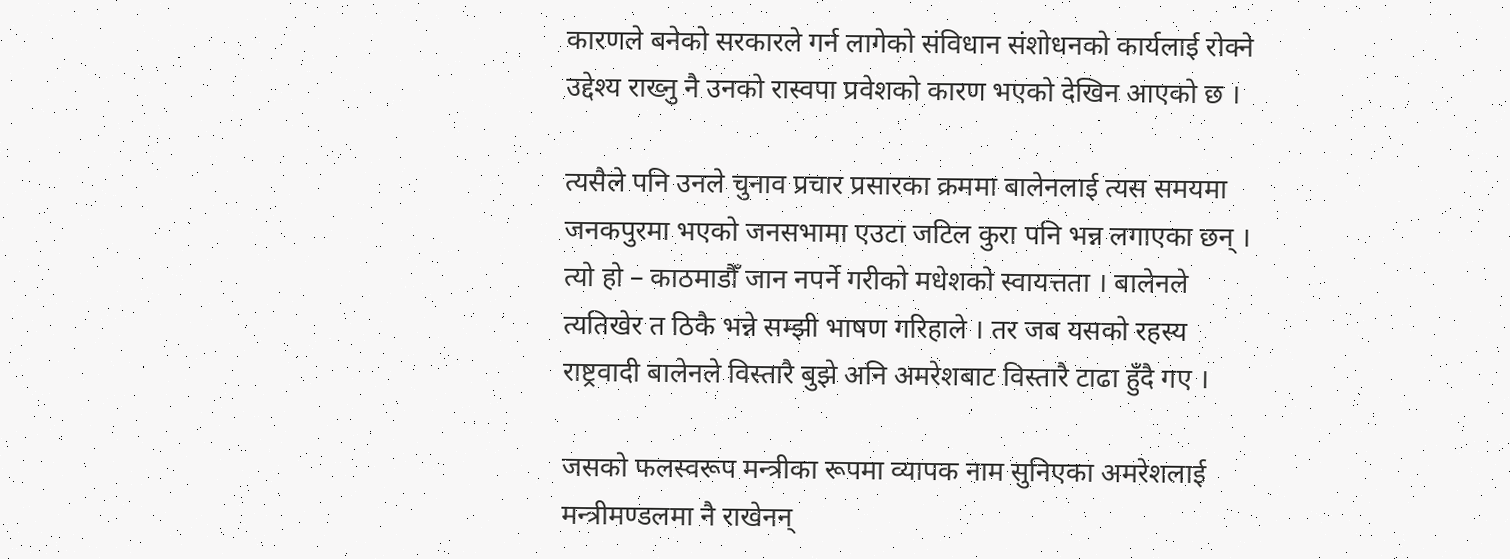कारणले बनेको सरकारले गर्न लागेको संविधान संशोधनको कार्यलाई रोक्ने उद्देश्य राख्नु नै उनको रास्वपा प्रवेशको कारण भएको देखिन आएको छ ।

त्यसैले पनि उनले चुनाव प्रचार प्रसारका क्रममा बालेनलाई त्यस समयमा जनकपुरमा भएको जनसभामा एउटा जटिल कुरा पनि भन्न लगाएका छन् । त्यो हो – काठमाडौँ जान नपर्ने गरीको मधेशको स्वायत्तता । बालेनले त्यतिखेर त ठिकै भन्ने सम्झी भाषण गरिहाले । तर जब यसको रहस्य राष्ट्रवादी बालेनले विस्तारै बुझे अनि अमरेशबाट विस्तारै टाढा हुँदै गए ।

जसको फलस्वरूप मन्त्रीका रूपमा व्यापक नाम सुनिएका अमरेशलाई मन्त्रीमण्डलमा नै राखेनन्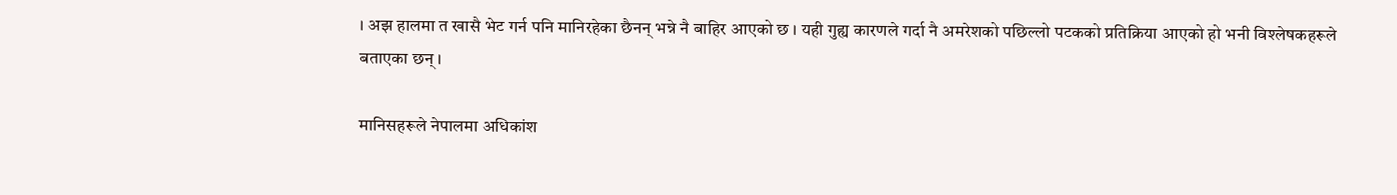। अझ हालमा त खासै भेट गर्न पनि मानिरहेका छैनन् भन्ने नै बाहिर आएको छ । यही गुह्य कारणले गर्दा नै अमरेशको पछिल्लो पटकको प्रतिक्रिया आएको हो भनी विश्लेषकहरूले बताएका छन् ।

मानिसहरूले नेपालमा अधिकांश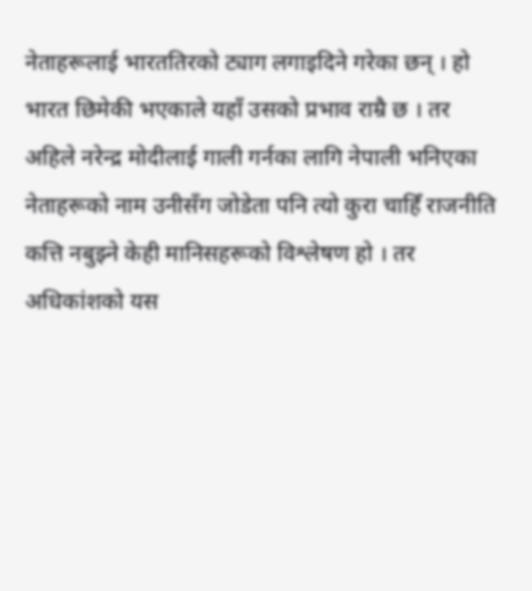नेताहरूलाई भारततिरको ट्याग लगाइदिने गरेका छन् । हो भारत छिमेकी भएकाले यहाँ उसको प्रभाव राम्रै छ । तर अहिले नरेन्द्र मोदीलाई गाली गर्नका लागि नेपाली भनिएका नेताहरूको नाम उनीसँग जोडेता पनि त्यो कुरा चाहिँ राजनीति कत्ति नबुझ्ने केही मानिसहरूको विश्लेषण हो । तर अधिकांशको यस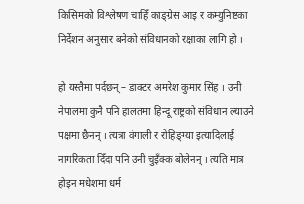किसिमको विश्लेषण चाहिँ काङ्ग्रेस आइ र कम्युनिष्टका निर्देशन अनुसार बनेको संविधानको रक्षाका लागि हो ।

हो यस्तैमा पर्दछन् – डाक्टर अमरेश कुमार सिंह । उनी नेपालमा कुनै पनि हालतमा हिन्दू राष्ट्रको संविधान ल्याउने पक्षमा छैनन् । त्यत्रा वंगाली र रोहिङ्ग्या इत्यादिलाई नागरिकता दिँदा पनि उनी चुइँक्क बोलेनन् । त्यति मात्र होइन मधेशमा धर्म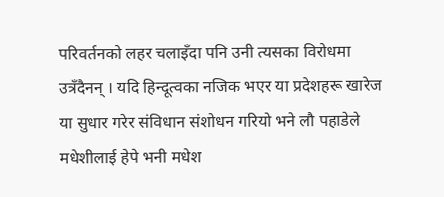परिवर्तनको लहर चलाइँदा पनि उनी त्यसका विरोधमा उत्रँदैनन् । यदि हिन्दूत्वका नजिक भएर या प्रदेशहरू खारेज या सुधार गरेर संविधान संशोधन गरियो भने लौ पहाडेले मधेशीलाई हेपे भनी मधेश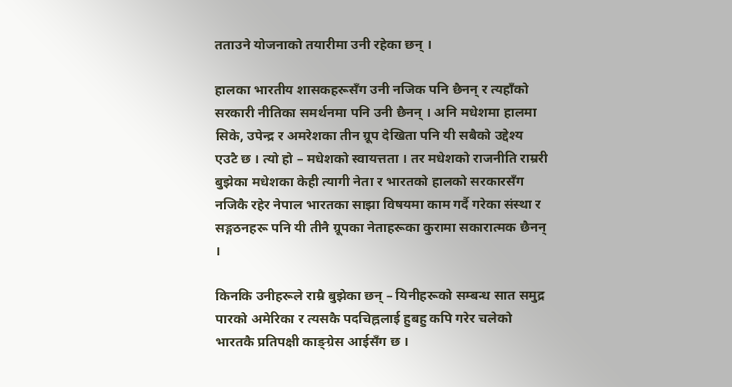तताउने योजनाको तयारीमा उनी रहेका छन् ।

हालका भारतीय शासकहरूसँग उनी नजिक पनि छैनन् र त्यहाँको सरकारी नीतिका समर्थनमा पनि उनी छैनन् । अनि मधेशमा हालमा सिके, उपेन्द्र र अमरेशका तीन ग्रूप देखिता पनि यी सबैको उद्देश्य एउटै छ । त्यो हो – मधेशको स्वायत्तता । तर मधेशको राजनीति राम्ररी बुझेका मधेशका केही त्यागी नेता र भारतको हालको सरकारसँग नजिकै रहेर नेपाल भारतका साझा विषयमा काम गर्दै गरेका संस्था र सङ्गठनहरू पनि यी तीनै ग्रूपका नेताहरूका कुरामा सकारात्मक छैनन् ।

किनकि उनीहरूले राम्रै बुझेका छन् – यिनीहरूको सम्बन्ध सात समुद्र पारको अमेरिका र त्यसकै पदचिह्नलाई हुबहु कपि गरेर चलेको भारतकै प्रतिपक्षी काङ्ग्रेस आईसँग छ ।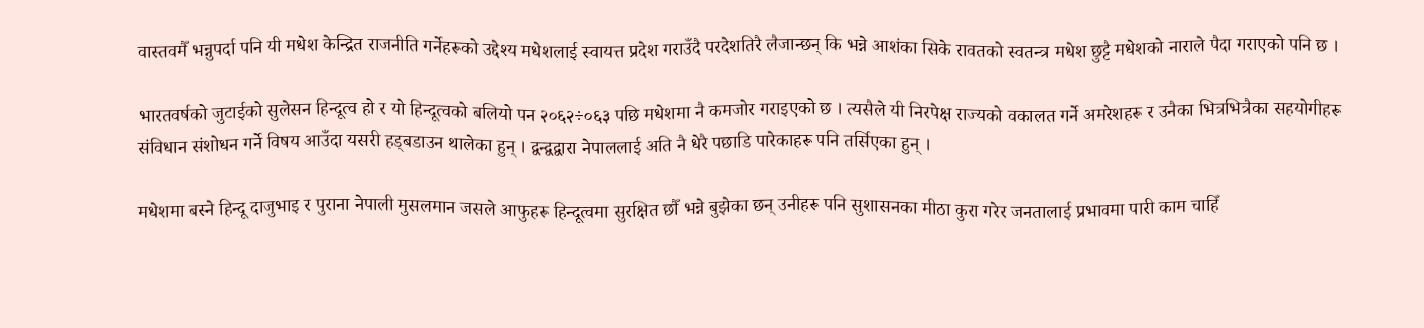वास्तवमैँ भन्नुपर्दा पनि यी मधेश केन्द्रित राजनीति गर्नेहरूको उद्देश्य मधेशलाई स्वायत्त प्रदेश गराउँदै परदेशतिरै लैजान्छन् कि भन्ने आशंका सिके रावतको स्वतन्त्र मधेश छुट्टै मधेशको नाराले पैदा गराएको पनि छ ।

भारतवर्षको जुटाईको सुलेसन हिन्दूत्व हो र यो हिन्दूत्वको बलियो पन २०६२÷०६३ पछि मधेशमा नै कमजोर गराइएको छ । त्यसैले यी निरपेक्ष राज्यको वकालत गर्ने अमरेशहरू र उनैका भित्रभित्रैका सहयोगीहरू संविधान संशोधन गर्ने विषय आउँदा यसरी हड्बडाउन थालेका हुन् । द्वन्द्वद्वारा नेपाललाई अति नै धेरै पछाडि पारेकाहरू पनि तर्सिएका हुन् ।

मधेशमा बस्ने हिन्दू दाजुभाइ र पुराना नेपाली मुसलमान जसले आफुहरू हिन्दूत्वमा सुरक्षित छौँ भन्ने बुझेका छन् उनीहरू पनि सुशासनका मीठा कुरा गरेर जनतालाई प्रभावमा पारी काम चाहिँ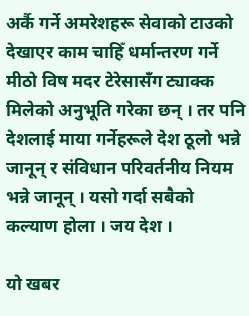अर्कै गर्ने अमरेशहरू सेवाको टाउको देखाएर काम चाहिँ धर्मान्तरण गर्ने मीठो विष मदर टेरेसासँग ट्याक्क मिलेको अनुभूति गरेका छन् । तर पनि देशलाई माया गर्नेहरूले देश ठूलो भन्ने जानून् र संविधान परिवर्तनीय नियम भन्ने जानून् । यसो गर्दा सबैको कल्याण होला । जय देश ।

यो खबर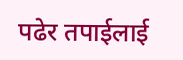पढेर तपाईलाई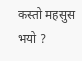कस्तो महसुस भयो ?